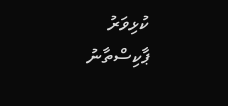ކުޅިވަރު
ޕާކިސްތާނު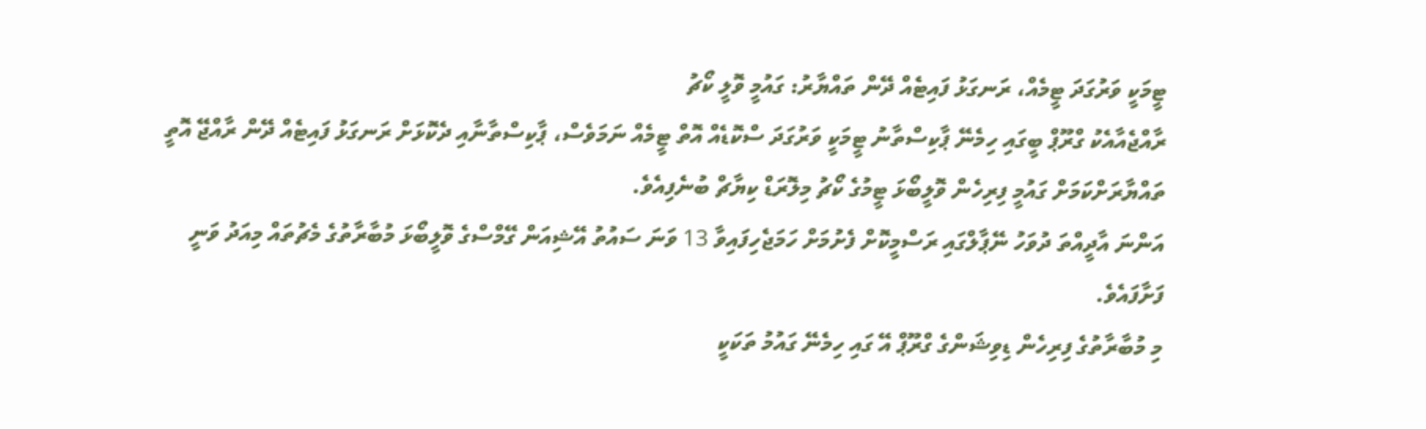ޓީމަކީ ވަރުގަދަ ޓީމެއް، ރަނގަޅު ފައިޓެއް ދޭން ތައްޔާރު: ގައުމީ ވޮލީ ކޯޗު
ރާއްޖެއާއެކު ގްރޫޕް ބީގައި ހިމެނޭ ޕާކިސްތާނު ޓީމަކީ ވަރުގަދަ ސްކޮޑެއް އޮތް ޓީމެއް ނަމަވެސް، ޕާކިސްތާނާއި ދެކޮޅަށް ރަނގަޅު ފައިޓެއް ދޭން ރާއްޖޭ އޮތީ ތައްޔާރަށްކަމަށް ގައުމީ ފިރިހެން ވޮލީބޯޅަ ޓީމުގެ ކޯޗު މިލޮރަޑް ކިޔާޗް ބުނެފިއެވެ.
އަންނަ އާދީއްތަ ދުވަހު ނޭޕާލްގައި ރަސްމީކޮށް ފެށުމަށް ހަމަޖެހިފައިވާ 13 ވަނަ ސައުތު އޭޝިއަން ގޭމްސްގެ ވޮލީބޯޅަ މުބާރާތުގެ މެޗުތައް މިއަދު ވަނީ ފަށާފައެވެ.
މި މުބާރާތުގެ ފިރިހެން ޑިވިޝަންގެ ގްރޫޕް އޭ ގައި ހިމެނޭ ގައުމު ތަކަކީ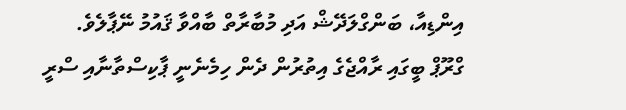އިންޑިއާ، ބަންގްލަދޭޝް އަދި މުބާރާތް ބާއްވާ ޤައުމު ނޭޕާލެވެ. ގްރޫޕް ބީގައި ރާއްޖެގެ އިތުރުން ދެން ހިމެނެނީ ޕާކިސްތާނާއި ސްރީ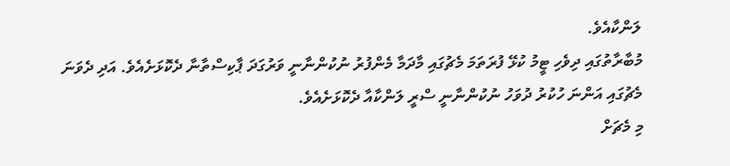ލަންކާއެވެ.
މުބާރާތުގައި ދިވެހި ޓީމު ކުޅޭ ފުރަތަމަ މެޗުގައި މާދަމާ މެންފުރު ނުކުންނާނީ ވަރުގަދަ ޕާކިސްތާނާ ދެކޮޅަށެއެވެ. އަދި ދެވަނަ މެޗުގައި އަންނަ ހުކުރު ދުވަހު ނުކުންނާނީ ސްރީ ލަންކާއާ ދެކޮޅަށެއެވެ.
މި މެޗަށް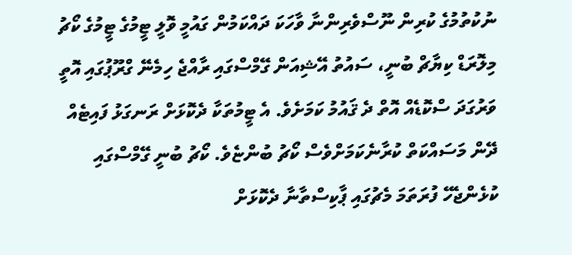ނުކުތުމުގެ ކުރިން ނޫސްވެރިންނާ ވާހަކަ ދައްކަމުން ގައުމީ ވޮލީ ޓީމުގެ ޓީމުގެ ކޯޗު މިލޮރަޑް ކިޔާޗް ބުނީ، ސައުތު އޭޝިއަން ގޭމްސްގައި ރާއްޖެ ހިމެނޭ ގްރޫޕުގައި އޮތީ ވަރުގަދަ ސްކޮޑެއް އޮތް ދެ ޤައުމު ކަމަށެވެ. އެ ޓީމުތަކާ ދެކޮޅަށް ރަނގަޅު ފައިޓެއް ދޭން މަސައްކަތް ކުރާނެކަމަށްވެސް ކޯޗު ބުންޏެވެ. ކޯޗު ބުނީ ގޭމްސްގައި ކުޅެންޖެހޭ ފުރަތަމަ މެޗުގައި ޕާކިސްތާނާ ދެކޮޅަށް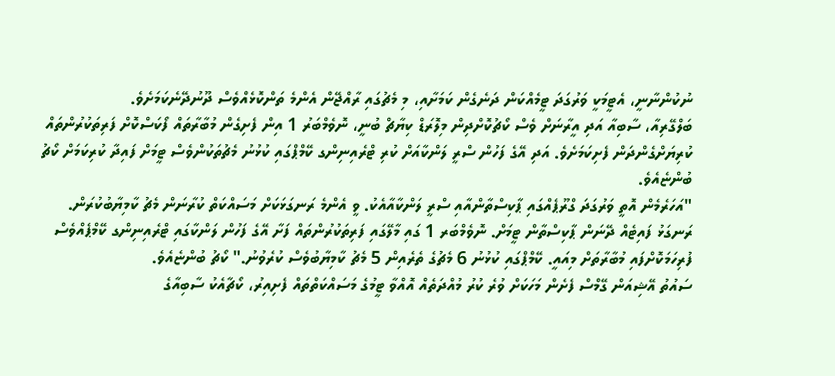ނުކުންނާނީ، އެޓީމަކީ ވަރުގަދަ ޓީމެއްކަން ދަނެގެން ކަމަށާއި، މި މެޗުގައި ރާއްޖޭން އެންމެ ތަންކޮޅެއްވެސް ދޫނުދޭނެކަމަށެވެ.
ބަލްގޭރިއާ، ސާބިއާ އަދި އީރާނަށް ވެސް ކޯޗުކޮށްދިން މިލޮރަޑް ކިޔާޗް ބުނީ، ނޮވެމްބަރު 1 އިން ފެށިގެން މުބާރާތައް ފޯކަސްކޮށް ފަރިތަކުރުންތައް ކުރިޔަށްގެންދަން ފެށިކަމަށެވެ. އަދި އޭގެ ފަހުން ސްރީ ލަންކާއަށް ކުރި ޓްރެއިނިންގ ކޭމްޕްގައި ކުޅުނު މެޗުތަކުންވެސް ޓީމަށް ފައިދާ ކުރިކަމަށް ކޯޗު ބުންޏެއެވެ.
"އަހަރެމެން އޮތީ ވަރުގަދަ ގްރޫޕެއްގައި ޕާކިސްތާންއާއި ސްރީ ލަންކާއާއެކު. ވީ އެންމެ ރަނގަޅަކަށް މަސައްކަތް ކުރާނަން މެޗު ކާމިޔާބުކުރަން. ރަނގަޅު ފައިޓެއް ދޭނަން ޕާކިސްތާން ޓީމަށް. ނޮވެމްބަރ 1 ގައި މާލޭގައި ފަރިތަކުރުންތައް ފަށާ އޭގެ ފަހުން ލަންކާގައި ޓްރެއިނިންގ ކޭމްޕެއްވެސް ފުރިހަމަކޮށްފައި މުބާރާތަށް މިއައީ. ކޭމްޕްގައި ކުޅުނު 6 މެޗުގެ ތެރެއިން 5 މެޗު ކާމިޔާބުވެސް ކުރެވުނު." ކޯޗު ބުންޏެއެވެ.
ސައުތު އޭޝިއަން ގޭމްސް ފެށެން މަހަކަށް ވުރެ ކުރު މުއްދަތެއް އޮއްވާ ޓީމުގެ މަސައްކަތްތައް ފެށިއިރު، ކޯޗާއެކު ސާބިއާގެ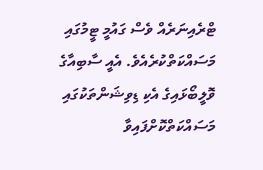ޓްރެއިނަރެއް ވެސް ގައުމީ ޓީމުގައި މަސައްކަތްކުރެއެވެ. އެއީ ސާބިއާގެ ވޮލީބޯޅައިގެ އެކި ޑިވިޝަންތަކުގައި މަސައްކަތްކޮށްފައިވާ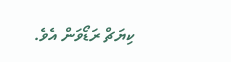ކިޔަޗް ރަޑޯވަން އެވެ.